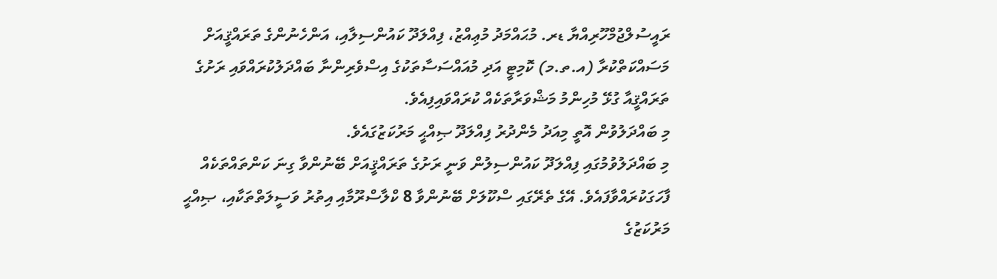ރައީސުލްޖުމްހޫރިއްޔާ ޑރ. މުޙައްމަދު މުޢިއްޒު، ފިއްލަދޫ ކައުންސިލާއި، އަންހެނުންގެ ތަރައްޤީއަށް މަސައްކަތްކުރާ (އ.ތ.މ) ކޮމިޓީ އަދި މުއައްސަސާތަކުގެ އިސްވެރިންނާ ބައްދަލުކުރައްވައި ރަށުގެ ތަރައްޤީއާ ގުޅޭ މުހިންމު މަޝްވަރާތަކެއް ކުރައްވައިފިއެވެ.
މި ބައްދަލުވުން އޮތީ މިއަދު މެންދުރު ފިއްލަދޫ ޞިއްޙީ މަރުކަޒުގައެވެ.
މި ބައްދަލުވުމުގައި ފިއްލަދޫ ކައުންސިލުން ވަނީ ރަށުގެ ތަރައްޤީއަށް ބޭނުންވާ ގިނަ ކަންތައްތަކެއް ފާހަގަކުރައްވާފައެވެ. އޭގެ ތެރޭގައި ސްކޫލަށް ބޭނުންވާ 8 ކްލާސްރޫމާއި އިތުރު ވަސީލަތްތަކާއި، ޞިއްޙީ މަރުކަޒުގެ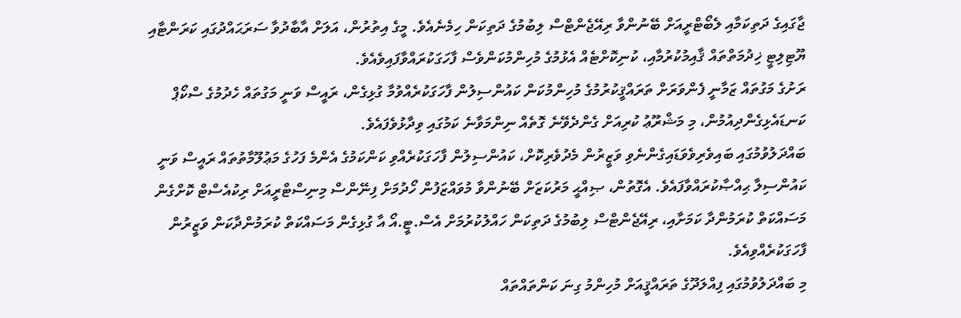ޖާގައިގެ ދަތިކަމާއި ލެބޯޓްރީއަށް ބޭނުންވާ ރިއޭޖެންޓްސް ލިބުމުގެ ދަތިކަން ހިމެނެއެވެ. މީގެ އިތުރުން، އަލަށް އާބާދުވާ ސަރަޙައްދުގައި ކަރަންޓާއި ޔޫޓިލިޓީ ޚިދުމަތްތައް ޤާއިމުކުރުމާއި، ކުނިކޮށްޓެއް އެޅުމުގެ މުހިންމުކަންވެސް ފާހަގަކުރައްވާފައިވެއެވެ.
ރަށުގެ މަގުތައް ޒަމާނީ ފެންވަރަށް ތަރައްޤީކުރުމުގެ މުހިންމުކަން ކައުންސިލުން ފާހަގަކުރެއްވުމާ ގުޅިގެން، ރައީސް ވަނީ މަގުތައް ހެދުމުގެ ސްކޯޕް ކަނޑައެޅިގެންދިއުމުން، މި މަޝްރޫޢު ކުރިއަށް ގެންދެވޭނެ ގޮތެއް ނިންމަވާނެ ކަމުގައި ވިދާޅުވެފައެވެ.
ބައްދަލުވުމުގައި ބައިވެރިވެވަޑައިގެންނެވި ވަޒީރުން މެދުވެރިކޮށް، ކައުންސިލުން ފާހަގަކުރެއްވި ކަންކަމުގެ އެންމެ ފަހުގެ މަޢުލޫމާތުތައް ރައީސް ވަނީ ކައުންސިލާ ޙިއްޞާކުރައްވާފައެވެ. އެގޮތުން، ޞިއްޙީ މަރުކަޒަށް ބޭނުންވާ މުވައްޒަފުން ހޯދުމަށް ފިނޭންސް މިނިސްޓްރީއަށް ރިކުއެސްޓް ކޮށްގެން މަސައްކަތް ކުރަމުންދާ ކަމަށާއި، ރިއޭޖެންޓްސް ލިބުމުގެ ދަތިކަން ހައްލުކުރުމަށް އެސް.ޓީ.އޯ އާ ގުޅިގެން މަސައްކަތް ކުރަމުންދާކަން ވަޒީރުން ފާހަގަކުރެއްވިއެވެ.
މި ބައްދަލުވުމުގައި ފިއްލަދޫގެ ތަރައްޤީއަށް މުހިންމު ގިނަ ކަންތައްތައް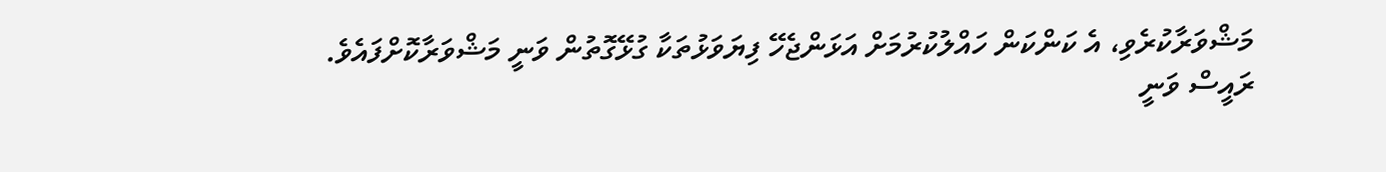މަޝްވަރާކުރެވި، އެ ކަންކަން ހައްލުކުރުމަށް އަޅަންޖެހޭ ފިޔަވަޅުތަކާ ގުޅޭގޮތުން ވަނީ މަޝްވަރާކޮށްފައެވެ.
ރައީސް ވަނީ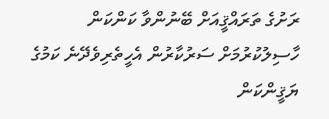ރަށުގެ ތަރައްޤީއަށް ބޭނުންވާ ކަންކަން ހާސިލުކުރުމަށް ސަރުކާރުން އެހީތެރިވެދޭނެ ކަމުގެ ޔަޤީންކަން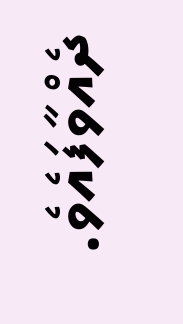ދެއްވާފައެވެ.